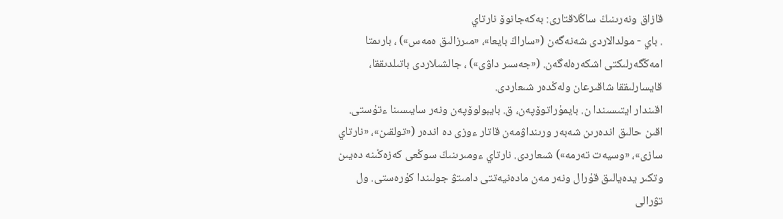قازاق ونەرىنىڭ ساڭلاقتارى: بەكەجانوۆ نارتاي
. باي - مولدالاردى شەنەگەن («ساراڭ بايعا»، «مىرزالىق ەمەس») ، بارىمتا امەڭگەرلىكتى اشكەرەلەگەن. («جەسىر داۋى») ، جالشىلاردى باتىلدىققا، قايسارلىققا شاقىرعان ولەڭدەر شىعاردى.
اقىندار ايتىسىندا ن. بايمۇراتوۆپەن، ق. بايبولوۆپەن ونەر سايىسىنا ءتۇستى. اقىن حالىق اندەرىن شەبەر ورىنداۋمەن قاتار ءوزى دە اندەر («تولقىن»، «نارتاي سازى»، «وسيەت تەرمە») شىعاردى. نارتاي ءومىرىنىڭ سوڭعى كەزەڭىنە دەيىن وتكىر يدەيالىق قۇرال ونەر مەن مادەنيەتتى دامىتۋ جولىندا كۇرەستى. ول تۋرالى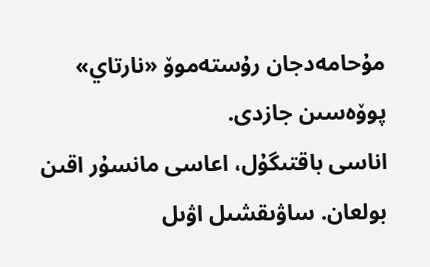مۇحامەدجان رۇستەموۆ «نارتاي» پوۆەسىن جازدى.
اناسى باقتىگۇل، اعاسى مانسۇر اقىن بولعان. ساۋىقشىل اۋىل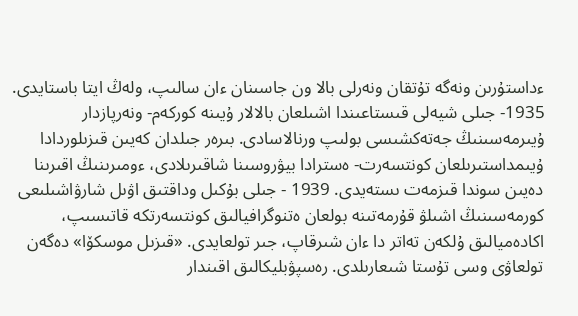ءداستۇرىن ونەگە تۇتقان ونەرلى بالا ون جاسىنان ءان سالىپ، ولەڭ ايتا باستايدى. 1935- جىلى شيەلى قىستاعىندا اشىلعان بالالار ۇيىنە كوركەم- ونەرپازدار ۇيىرمەسىنىڭ جەتەكشىسى بولىپ ورنالاسادى. بىرەر جىلدان كەيىن قىزىلوردادا ۇيىمداستىرىلعان كونتسەرت- ەسترادا بيۋروسىنا شاقىرىلادى، ءومىرىنىڭ اقىرىنا دەيىن سوندا قىزمەت ىستەيدى. 1939 - جىلى بۇكىل وداقتىق اۋىل شارۋاشىلىعى كورمەسىنىڭ اشىلۋ قۇرمەتىنە بولعان ەتنوگرافيالىق كونتسەرتكە قاتىسىپ، اكادەميالىق ۇلكەن تەاتر دا ءان شىرقاپ، جىر تولعايدى. «قىزىل موسكۆا» دەگەن تولعاۋى وسى تۇستا شىعارىلدى. رەسپۋبليكالىق اقىندار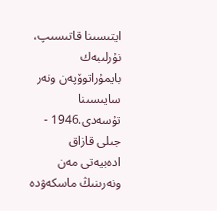ايتىسىنا قاتىسىپ، نۇرلىبەك بايمۇراتوۆپەن ونەر سايىسىنا تۇسەدى.1946 - جىلى قازاق ادەبيەتى مەن ونەرىنىڭ ماسكەۋدە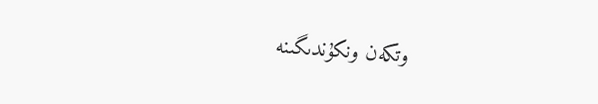وتكەن ونكۇندىگىنە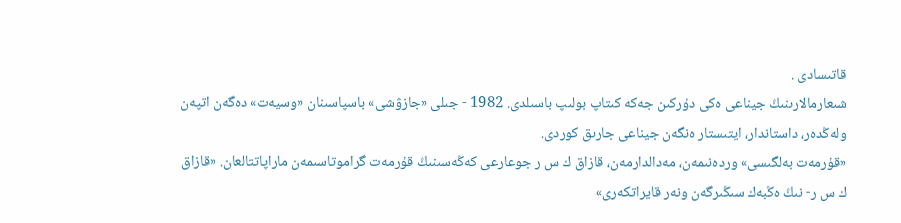قاتىسادى .
شىعارمالارىنىڭ جيناعى ەكى دۇركىن جەكە كىتاپ بولىپ باسىلدى. 1982 - جىلى «جازۋشى» باسپاسىنان «وسيەت» دەگەن اتپەن ولەڭدەر، داستاندار، ايتىستار ەنگەن جيناعى جارىق كوردى.
«قۇرمەت بەلگىسى» وردەنىمەن، مەدالدارمەن، قازاق ك س ر جوعارعى كەڭەسىنىڭ قۇرمەت گراموتاسىمەن ماراپاتتالعان. «قازاق ك س ر- نىڭ ەڭبەك سىڭىرگەن ونەر قايراتكەرى»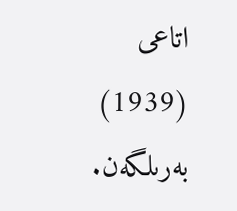اتاعى (1939) بەرىلگەن.